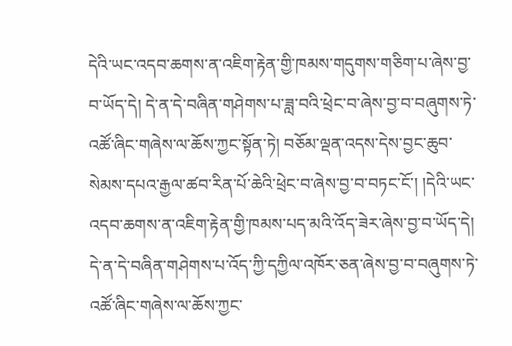དེའི་ཡང་འདབ་ཆགས་ན་འཇིག་རྟེན་གྱི་ཁམས་གདུགས་གཅིག་པ་ཞེས་བྱ་བ་ཡོད་དེ། དེ་ན་དེ་བཞིན་གཤེགས་པ་ཟླ་བའི་ཕྲེང་བ་ཞེས་བྱ་བ་བཞུགས་ཏེ་འཚོ་ཞིང་གཞེས་ལ་ཆོས་ཀྱང་སྟོན་ཏེ། བཅོམ་ལྡན་འདས་དེས་བྱང་ཆུབ་སེམས་དཔའ་རྒྱལ་ཚབ་རིན་པོ་ཆེའི་ཕྲེང་བ་ཞེས་བྱ་བ་བཏང་ངོ་། །དེའི་ཡང་འདབ་ཆགས་ན་འཇིག་རྟེན་གྱི་ཁམས་པད་མའི་འོད་ཟེར་ཞེས་བྱ་བ་ཡོད་དེ། དེ་ན་དེ་བཞིན་གཤེགས་པ་འོད་ཀྱི་དཀྱིལ་འཁོར་ཅན་ཞེས་བྱ་བ་བཞུགས་ཏེ་འཚོ་ཞིང་གཞེས་ལ་ཆོས་ཀྱང་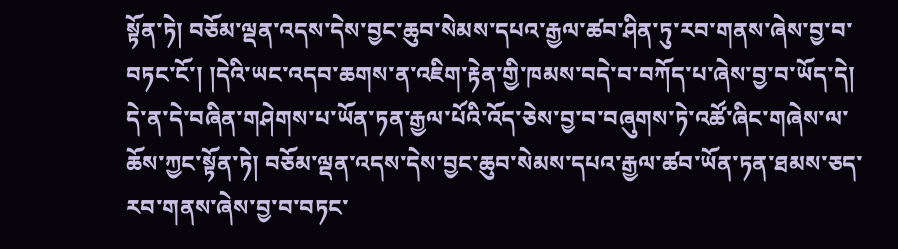སྟོན་ཏེ། བཅོམ་ལྡན་འདས་དེས་བྱང་ཆུབ་སེམས་དཔའ་རྒྱལ་ཚབ་ཤིན་ཏུ་རབ་གནས་ཞེས་བྱ་བ་བཏང་ངོ་། །དེའི་ཡང་འདབ་ཆགས་ན་འཇིག་རྟེན་གྱི་ཁམས་བདེ་བ་བཀོད་པ་ཞེས་བྱ་བ་ཡོད་དེ། དེ་ན་དེ་བཞིན་གཤེགས་པ་ཡོན་ཏན་རྒྱལ་པོའི་འོད་ཅེས་བྱ་བ་བཞུགས་ཏེ་འཚོ་ཞིང་གཞེས་ལ་ཆོས་ཀྱང་སྟོན་ཏེ། བཅོམ་ལྡན་འདས་དེས་བྱང་ཆུབ་སེམས་དཔའ་རྒྱལ་ཚབ་ཡོན་ཏན་ཐམས་ཅད་རབ་གནས་ཞེས་བྱ་བ་བཏང་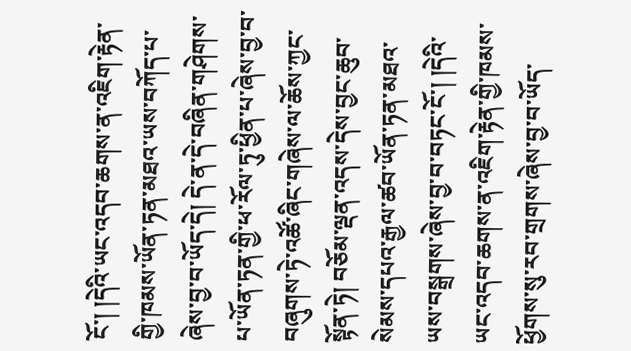ངོ་། །དེའི་ཡང་འདབ་ཆགས་ན་འཇིག་རྟེན་གྱི་ཁམས་ཡོན་ཏན་མཐའ་ཡས་བཀོད་པ་ཞེས་བྱ་བ་ཡོད་དེ། དེ་ན་དེ་བཞིན་གཤེགས་པ་ཡོན་ཏན་གྱི་ཕ་རོལ་ཏུ་ཕྱིན་པ་ཞེས་བྱ་བ་བཞུགས་ཏེ་འཚོ་ཞིང་གཞེས་ལ་ཆོས་ཀྱང་སྟོན་ཏེ། བཅོམ་ལྡན་འདས་དེས་བྱང་ཆུབ་སེམས་དཔའ་རྒྱལ་ཚབ་ཡོན་ཏན་མཐའ་ཡས་བསྒྲགས་ཞེས་བྱ་བ་བཏང་ངོ་། །དེའི་ཡང་འདབ་ཆགས་ན་འཇིག་རྟེན་གྱི་ཁམས་ཕྱོགས་སུ་རབ་གྲགས་ཞེས་བྱ་བ་ཡོད་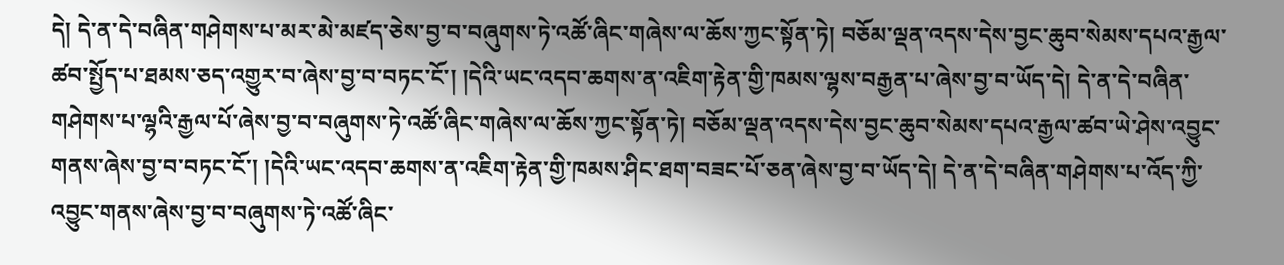དེ། དེ་ན་དེ་བཞིན་གཤེགས་པ་མར་མེ་མཛད་ཅེས་བྱ་བ་བཞུགས་ཏེ་འཚོ་ཞིང་གཞེས་ལ་ཆོས་ཀྱང་སྟོན་ཏེ། བཅོམ་ལྡན་འདས་དེས་བྱང་ཆུབ་སེམས་དཔའ་རྒྱལ་ཚབ་སྤྱོད་པ་ཐམས་ཅད་འགྱུར་བ་ཞེས་བྱ་བ་བཏང་ངོ་། །དེའི་ཡང་འདབ་ཆགས་ན་འཇིག་རྟེན་གྱི་ཁམས་ལྷས་བརྒྱན་པ་ཞེས་བྱ་བ་ཡོད་དེ། དེ་ན་དེ་བཞིན་གཤེགས་པ་ལྷའི་རྒྱལ་པོ་ཞེས་བྱ་བ་བཞུགས་ཏེ་འཚོ་ཞིང་གཞེས་ལ་ཆོས་ཀྱང་སྟོན་ཏེ། བཅོམ་ལྡན་འདས་དེས་བྱང་ཆུབ་སེམས་དཔའ་རྒྱལ་ཚབ་ཡེ་ཤེས་འབྱུང་གནས་ཞེས་བྱ་བ་བཏང་ངོ་། །དེའི་ཡང་འདབ་ཆགས་ན་འཇིག་རྟེན་གྱི་ཁམས་ཤིང་ཐག་བཟང་པོ་ཅན་ཞེས་བྱ་བ་ཡོད་དེ། དེ་ན་དེ་བཞིན་གཤེགས་པ་འོད་ཀྱི་འབྱུང་གནས་ཞེས་བྱ་བ་བཞུགས་ཏེ་འཚོ་ཞིང་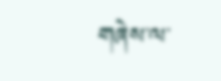གཞེས་ལ་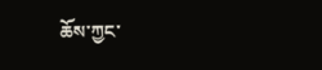ཆོས་ཀྱང་